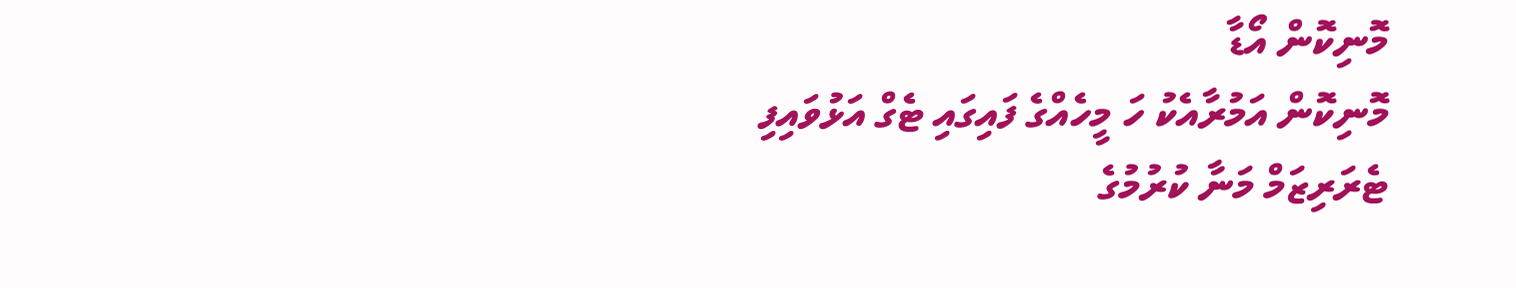މޮނިކޮން އޯޑާ
މޮނިކޮން އަމުރާއެކު ހަ މީހެއްގެ ފައިގައި ޓެގް އަޅުވައިފި
ޓެރަރިޒަމް މަނާ ކުރުމުގެ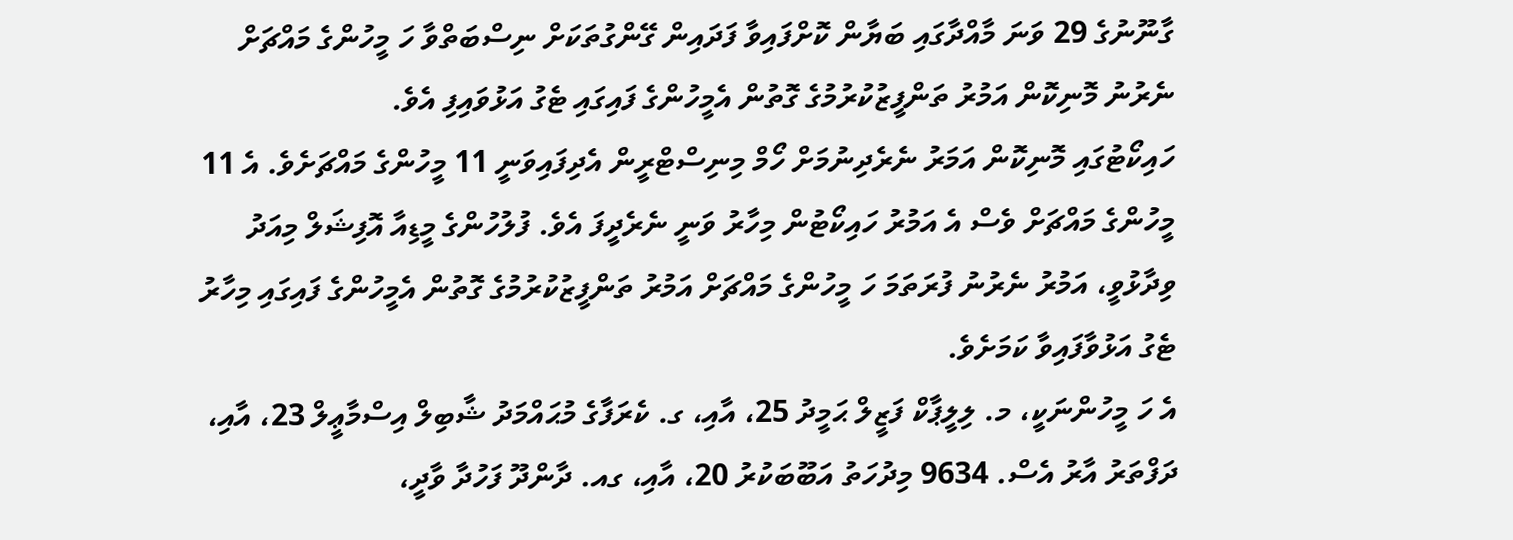ގާނޫނުގެ 29 ވަނަ މާއްދާގައި ބަޔާން ކޮށްފައިވާ ފަދައިން ގޭންގުތަކަށް ނިސްބަތްވާ ހަ މީހުންގެ މައްޗަށް ނެރުނު މޮނިކޮން އަމުރު ތަންފީޒުކުރުމުގެ ގޮތުން އެމީހުންގެ ފައިގައި ޓެގު އަޅުވައިފި އެވެ.
ހައިކޯޓުގައި މޮނިކޮން އަމަރު ނެރެދިނުމަށް ހޯމް މިނިސްޓްރީން އެދިފައިވަނީ 11 މީހުންގެ މައްޗަށެވެ. އެ 11 މީހުންގެ މައްޗަށް ވެސް އެ އަމުރު ހައިކޯޓުން މިހާރު ވަނީ ނެރެދީފަ އެވެ. ފުލުހުންގެ މީޑިއާ އޮފިޝަލް މިއަދު ވިދާޅުވީ، އަމުރު ނެރުނު ފުރަތަމަ ހަ މީހުންގެ މައްޗަށް އަމުރު ތަންފީޒުކުރުމުގެ ގޮތުން އެމީހުންގެ ފައިގައި މިހާރު ޓެގު އަޅުވާފައިވާ ކަމަށެވެ.
އެ ހަ މީހުންނަކީ، މ. ލިލީޕާކް ފަޒީލް ޙަމީދު 25، އާއި، ގ. ކެރަފާގެ މުޙައްމަދު ޝާބިލް އިސްމާޢީލް 23، އާއި، ދަފްތަރު އާރު އެސް. 9634 މިދުހަތު އަބޫބަކުރު 20، އާއި، ގއ. ދާންދޫ ފަހުދާ ވާދީ،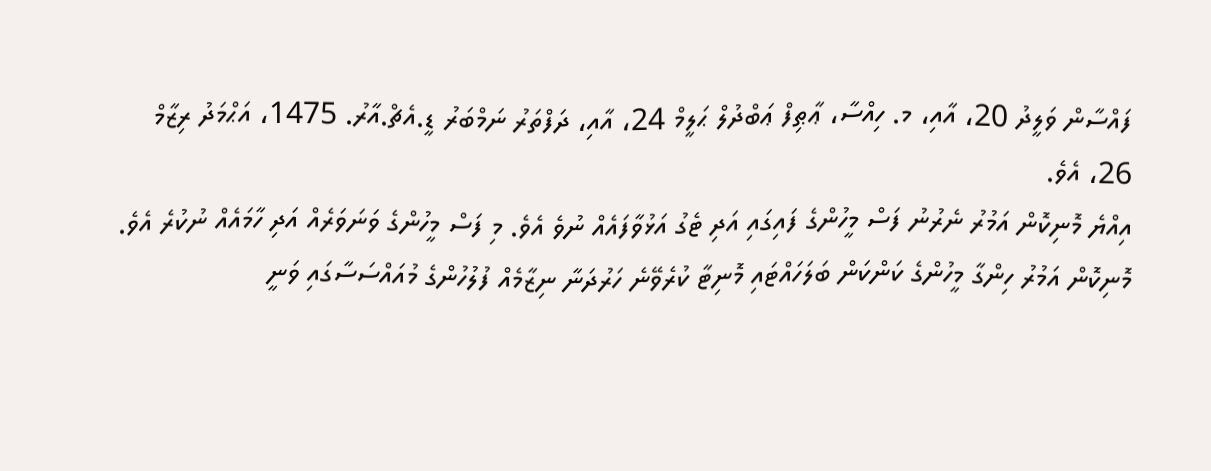ފައްސާން ވަލީދު 20، އާއި، މ. ހިއްސާ، ޢާޠިފް ޢަބްދުލް ޙަލީމް 24، އާއި، ދަފްތަރު ނަމްބަރު ޑީ.އެޗް.އާރު. 1475، އަޙްމަދު ރިޒާމް 26، އެވެ.
އިއްޔެ މޮނިކޮން އަމުރު ނެރުނު ފަސް މީހުންގެ ފައިގައި އަދި ޓެގު އަޅުވާފައެއް ނުވެ އެވެ. މި ފަސް މީހުންގެ ވަނަވަރެއް އަދި ހާމައެއް ނުކުރެ އެވެ.
މޮނިކޮން އަމުރު ހިންގާ މީހުންގެ ކަންކަން ބަލަހައްޓައި މޮނިޓާ ކުރެވޭނެ ހަރުދަނާ ނިޒާމެއް ފުލުހުންގެ މުއައްސަސާގައި ވަނީ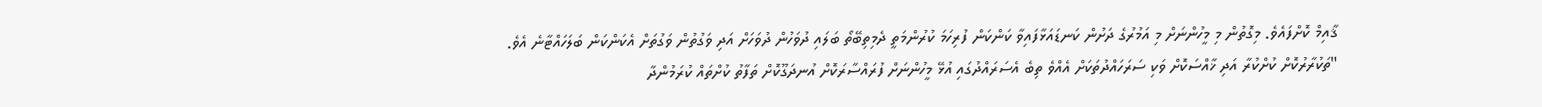ޤާއިމް ކޮށްފައެވެ. މިގޮތުން މި މީހުންނަށް މި އަމުރުގެ ދަށުން ކަނޑައަޅާފައިވާ ކަންކަން ފުރިހަމަ ކުރުންމަތީ ދެމިތިބޭތޯ ބަލައި ދުވަހުން ދުވަހަށް އަދި ވަގުތުން ވަގުތަށް އެކަންކަން ބަލަހައްޓާނެ އެވެ.
"ތަކުރާރުކޮށް ކުށްކުރާ އަދި ޚާއްސަކޮށް ވަކި ސަރަހައްދުތަކަށް އެއްވެ ތިބެ އެސަރައްދުގައި އުޅޭ މީހުންނަށް ފުރައްސާރަކޮށް އުނދަގޫކޮށް ތަފާތު ކުށްތައް ކުރަމުންދާ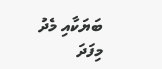ބަޔަކާއި މެދު މިފަދަ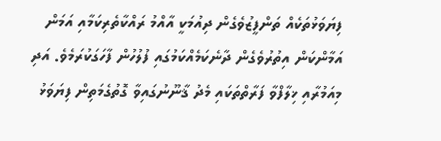ފިޔަވަޅުތަކެއް ތަންފީޒުވެގެން ދިއުމަކީ އާއްމު ރައްކާތެރިކަމާއި އަމަން އަމާންކަން އިތުރުވެގެން ދާނެކަމެއްކަމުގައި ފުލުހުން ފާހަގަކުރަމެވެ. އަދި މިއަމުރާއި ޚިލާފްވާ ފަރާތްތަކައި މެދު ޤާނޫނުގައިވާ ގޮތުގެމަތިން ފިޔަވަޅު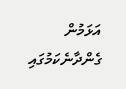އަޅަމުން ގެންދާނެކަމުގައި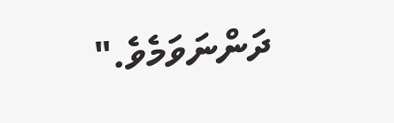ދަންނަވަމެވެ."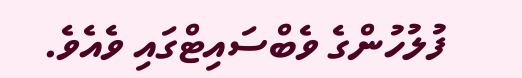ފުލުހުންގެ ވެބްސައިޓްގައި ވެއެވެ.